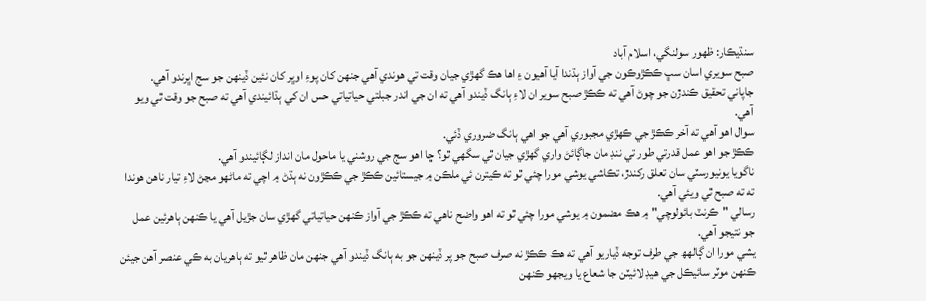سنڌيڪار: ظھور سولنگي، اسلام آباد
صبح سويري اسان سڀ ڪڪڙوڪون جي آواز ٻڌندا آيا آھيون ۽ اھا ھڪ گھڙي جيان وقت تي ھوندي آھي جنھن کان پوءِ اوڀر کان نئين ڏينھن جو سج اڀرندو آھي.
جاپاني تحقيق ڪندڙن جو چوڻ آھي ته ڪڪڙ صبح سوير ان لاءِ ٻانگ ڏيندو آھي ته ان جي اندر جبلتي حياتياتي حس ان کي ٻڌائيندي آھي ته صبح جو وقت ٿي ويو آھي.
سوال اھو آھي ته آخر ڪڪڙ جي ڪھڙي مجبوري آھي جو اھي ٻانگ ضروري ڏئي.
ڪڪڙ جو اھو عمل قدرتي طور تي ننڊ مان جاڳائڻ واري گھڙي جيان ٿي سگھي ٿو؟ ڇا اھو سج جي روشني يا ماحول مان انداز لڳائيندو آھي.
ناگويا يونيورسٽي سان تعلق رکندڙ، تڪاشي يوشي مورا چئي ٿو ته ڪيترن ئي ملڪن ۾ جيستائين ڪڪڙ جي ڪڪڙون نه ٻڌڻ ۾ اچي ته ماڻھو مڃڻ لاءِ تيار ناھن ھوندا ته ته صبح ٿي ويئي آھي.
رسالي "ڪرنٽ بائولوچي" ۾ ھڪ مضمون ۾ يوشي مورا چئي ٿو ته اھو واضح ناھي ته ڪڪڙ جي آواز ڪنھن حياتياتي گھڙي سان جڙيل آھي يا ڪنھن ٻاھرئين عمل جو نتيجو آھي.
يشي مورا ان ڳالھھ جي طرف توجه ڏياريو آھي ته ھڪ ڪڪڙ نه صرف صبح جو پر ڏينھن جو به ٻانگ ڏيندو آھي جنھن مان ظاھر ٿيو ته ٻاھريان به ڪي عنصر آھن جيئن ڪنھن موٽر سائيڪل جي ھيڊ لائيٽن جا شعاع يا ويجھو ڪنھن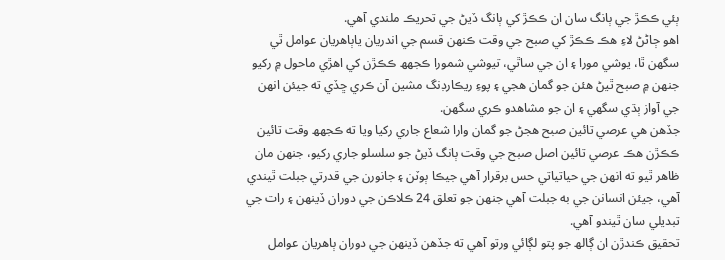ٻئي ڪڪڙ جي ٻانگ سان ان ڪڪڙ کي ٻانگ ڏيڻ جي تحريڪ ملندي آھي.
اھو ڄاڻڻ لاءِ ھڪ ڪڪڙ کي صبح جي وقت ڪنھن قسم جي اندريان ياٻاھريان عوامل ٿي سگھن ٿا، يوشي مورا ۽ ان جي ساٿي، تيوشي شمورا ڪجھھ ڪڪڙن کي اھڙي ماحول ۾ رکيو جنھن ۾ صبح ٿيڻ ھئن جو گمان ھجي ۽ پوءِ ريڪارڊنگ مشين آن ڪري ڇڏي ته جيئن انھن جي آواز ٻڌي سگھي ۽ ان جو مشاھدو ڪري سگھن.
جڏھن ھي عرصي تائين صبح ھجڻ جو گمان وارا شعاع جاري رکيا ويا ته ڪجھھ وقت تائين ڪڪڙن ھڪ عرصي تائين اصل صبح جي وقت ٻانگ ڏيڻ جو سلسلو جاري رکيو، جنھن مان ظاھر ٿيو ته انھن جي حياتياتي حس برقرار آھي جيڪا ٻوٽن ۽ جانورن جي قدرتي جبلت ٿيندي آھي، جيئن انسانن جي به جبلت آھي جنھن جو تعلق 24 ڪلاڪن جي دوران ڏينھن ۽ رات جي تبديلي سان ٿيندو آھي.
تحقيق ڪندڙن ان ڳالھ جو پتو لڳائي ورتو آھي ته جڏھن ڏينھن جي دوران ٻاھريان عوامل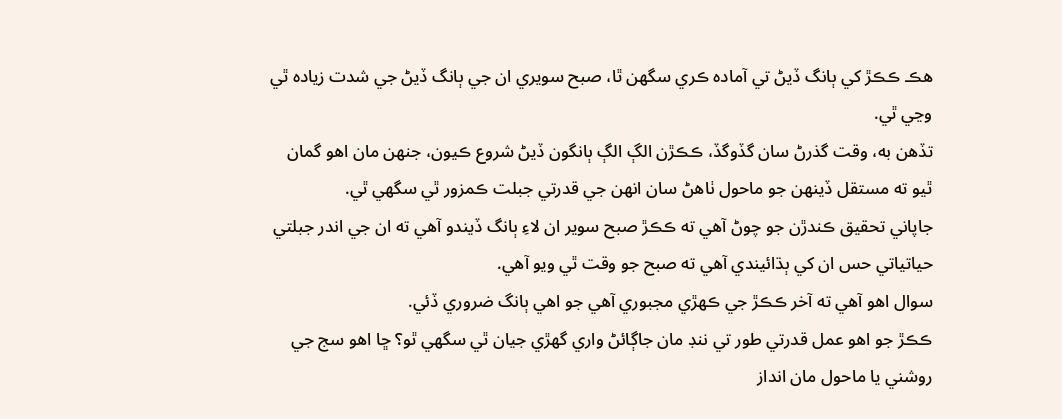ھڪ ڪڪڙ کي ٻانگ ڏيڻ تي آماده ڪري سگھن ٿا، صبح سويري ان جي ٻانگ ڏيڻ جي شدت زياده ٿي وڃي ٿي.
تڏھن به، وقت گذرڻ سان گڏوگڏ، ڪڪڙن الڳ الڳ ٻانگون ڏيڻ شروع ڪيون، جنھن مان اھو گمان ٿيو ته مستقل ڏينھن جو ماحول ٺاھڻ سان انھن جي قدرتي جبلت ڪمزور ٿي سگھي ٿي.
جاپاني تحقيق ڪندڙن جو چوڻ آھي ته ڪڪڙ صبح سوير ان لاءِ ٻانگ ڏيندو آھي ته ان جي اندر جبلتي حياتياتي حس ان کي ٻڌائيندي آھي ته صبح جو وقت ٿي ويو آھي.
سوال اھو آھي ته آخر ڪڪڙ جي ڪھڙي مجبوري آھي جو اھي ٻانگ ضروري ڏئي.
ڪڪڙ جو اھو عمل قدرتي طور تي ننڊ مان جاڳائڻ واري گھڙي جيان ٿي سگھي ٿو؟ ڇا اھو سج جي روشني يا ماحول مان انداز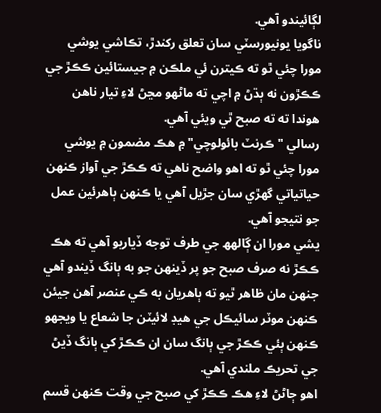لڳائيندو آھي.
ناگويا يونيورسٽي سان تعلق رکندڙ، تڪاشي يوشي مورا چئي ٿو ته ڪيترن ئي ملڪن ۾ جيستائين ڪڪڙ جي ڪڪڙون نه ٻڌڻ ۾ اچي ته ماڻھو مڃڻ لاءِ تيار ناھن ھوندا ته ته صبح ٿي ويئي آھي.
رسالي "ڪرنٽ بائولوچي" ۾ ھڪ مضمون ۾ يوشي مورا چئي ٿو ته اھو واضح ناھي ته ڪڪڙ جي آواز ڪنھن حياتياتي گھڙي سان جڙيل آھي يا ڪنھن ٻاھرئين عمل جو نتيجو آھي.
يشي مورا ان ڳالھھ جي طرف توجه ڏياريو آھي ته ھڪ ڪڪڙ نه صرف صبح جو پر ڏينھن جو به ٻانگ ڏيندو آھي جنھن مان ظاھر ٿيو ته ٻاھريان به ڪي عنصر آھن جيئن ڪنھن موٽر سائيڪل جي ھيڊ لائيٽن جا شعاع يا ويجھو ڪنھن ٻئي ڪڪڙ جي ٻانگ سان ان ڪڪڙ کي ٻانگ ڏيڻ جي تحريڪ ملندي آھي.
اھو ڄاڻڻ لاءِ ھڪ ڪڪڙ کي صبح جي وقت ڪنھن قسم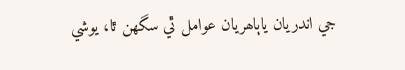جي اندريان ياٻاھريان عوامل ٿي سگھن ٿا، يوشي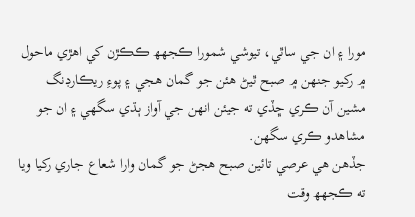مورا ۽ ان جي ساٿي، تيوشي شمورا ڪجھھ ڪڪڙن کي اھڙي ماحول ۾ رکيو جنھن ۾ صبح ٿيڻ ھئن جو گمان ھجي ۽ پوءِ ريڪارڊنگ مشين آن ڪري ڇڏي ته جيئن انھن جي آواز ٻڌي سگھي ۽ ان جو مشاھدو ڪري سگھن.
جڏھن ھي عرصي تائين صبح ھجڻ جو گمان وارا شعاع جاري رکيا ويا ته ڪجھھ وقت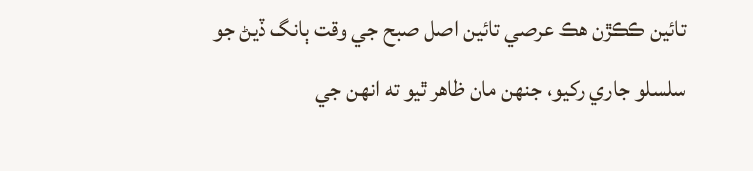تائين ڪڪڙن ھڪ عرصي تائين اصل صبح جي وقت ٻانگ ڏيڻ جو سلسلو جاري رکيو، جنھن مان ظاھر ٿيو ته انھن جي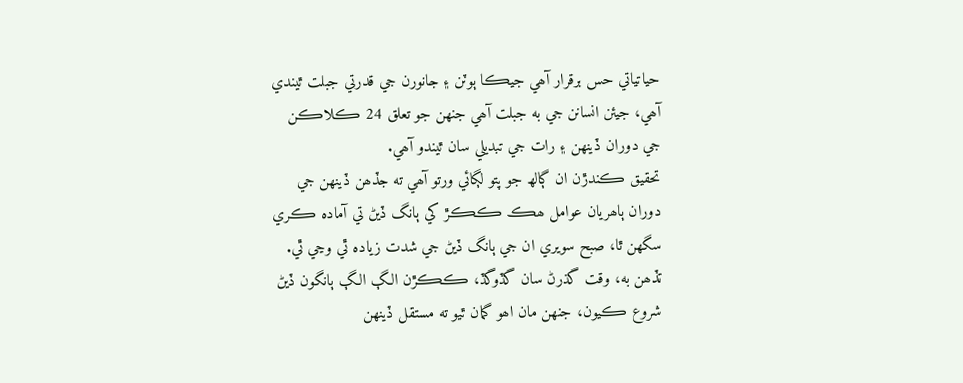حياتياتي حس برقرار آھي جيڪا ٻوٽن ۽ جانورن جي قدرتي جبلت ٿيندي آھي، جيئن انسانن جي به جبلت آھي جنھن جو تعلق 24 ڪلاڪن جي دوران ڏينھن ۽ رات جي تبديلي سان ٿيندو آھي.
تحقيق ڪندڙن ان ڳالھ جو پتو لڳائي ورتو آھي ته جڏھن ڏينھن جي دوران ٻاھريان عوامل ھڪ ڪڪڙ کي ٻانگ ڏيڻ تي آماده ڪري سگھن ٿا، صبح سويري ان جي ٻانگ ڏيڻ جي شدت زياده ٿي وڃي ٿي.
تڏھن به، وقت گذرڻ سان گڏوگڏ، ڪڪڙن الڳ الڳ ٻانگون ڏيڻ شروع ڪيون، جنھن مان اھو گمان ٿيو ته مستقل ڏينھن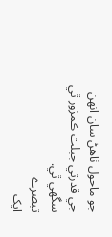جو ماحول ٺاھڻ سان انھن جي قدرتي جبلت ڪمزور ٿي سگھي ٿي.
تبصرے
ایک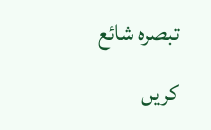تبصرہ شائع کریں